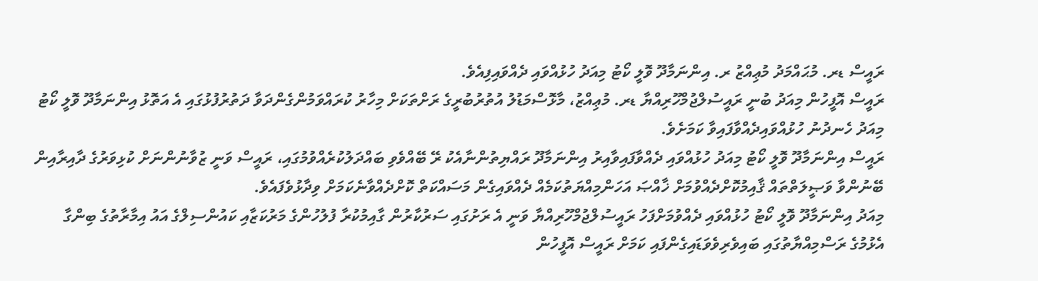ރައީސް ޑރ. މުޙައްމަދު މުޢިއްޒު ރ. އިންނަމާދޫ ވޮލީ ކޯޓު މިއަދު ހުޅުއްވައި ދެއްވައިފިއެވެ.
ރައީސް އޮފީހުން މިއަދު ބުނީ ރައީސުލްޖުމްހޫރިއްޔާ ޑރ. މުޢިއްޒު، މާޅޮސްމަޑުލު އުތުރުބުރީގެ ރަށްތަކަށް މިހާރު ކުރައްވަމުންގެންދަވާ ދަތުރުފުޅުގައި އެ އަތޮޅު އިންނަމާދޫ ވޮލީ ކޯޓު މިއަދު ހެނދުނު ހުޅުއްވައިދެއްވާފައިވާ ކަމަށެވެ.
ރައީސް އިންނަމާދޫ ވޮލީ ކޯޓު މިއަދު ހުޅުއްވައި ދެއްވާފައިވާއިރު އިންނަމާދޫ ރައްޔިތުންނާއެކު ރޭ ބޭއްވެވި ބައްދަލުކުރެއްވުމުގައި، ރައީސް ވަނީ ޒުވާނުންނަށް ކުޅިވަރުގެ ދާއިރާއިން ބޭނުންވާ ވަޞީލަތްތައް ޤާއިމުކޮށްދެއްވުމަށް ޚާއްޞަ އަހަންމިއްޔަތުކަމެއް ދެއްވައިގެން މަސައްކަތް ކޮށްދެއްވާނެކަމަށް ވިދާޅުވެފައެވެ.
މިއަދު އިންނަމާދޫ ވޮލީ ކޯޓު ހުޅުއްވައި ދެއްވުމަށްފަހު ރައީސުލްޖުމްހޫރިއްޔާ ވަނީ އެ ރަށުގައި ސަރުކާރުން ގާއިމުކުރާ ފުލުހުންގެ މަރުކަޒާއި ކައުންސިލްގެ އައު އިމާރާތުގެ ބިންގާ އެޅުމުގެ ރަސްމިއްޔާތުގައި ބައިވެރިވެވަޑައިގެންފައި ކަމަށް ރައީސް އޮފީހުން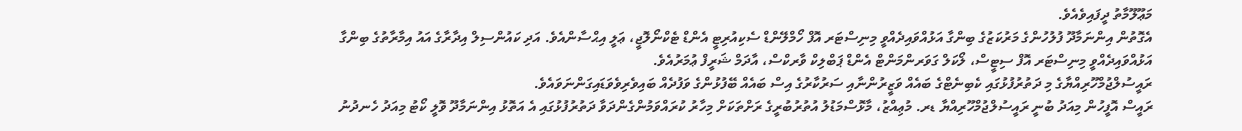މަޢޫލޫމާތު ދީފައިވެއެވެ.
އެގޮތުން އިންނަމާދޫ ފުލުހުންގެ މަރުކަޒުގެ ބިންގާ އަޅުއްވައިދެއްވީ މިނިސްޓަރ އޮފް ހޯމްލޭންޑް ސެކިއުރިޓީ އެންޑް ޓެކްނޯލޮޖީ، ޢަލީ އިޙްސާންއެވެ. އަދި ކައުންސިލް އިދާރާގެ އައު އިމާރާތުގެ ބިންގާ އަޅުއްވައިދެއްވީ މިނިސްޓަރ އޮފް ސިޓީސް، ލޯކަލް ގަވަރންމަންޓް އެންޑް ޕަބްލިކް ވާރކްސް، އާދަމް ޝަރީފް ޢުމަރުއެވެ.
ރައީސުލްޖުމްހޫރިއްޔާގެ މި ދަތުރުފުޅުގައި ކެބިނެޓްގެ ބައެއް ވަޒީރުންނާއި ސަރުކާރުގެ އިސް ބައެއް ބޭފުޅުންގެ ވަފުދެއް ބައިވެރިވެވަޑައިގަންނަވައެވެ.
ރައީސް އޮފީހުން މިއަދު ބުނީ ރައީސުލްޖުމްހޫރިއްޔާ ޑރ. މުޢިއްޒު، މާޅޮސްމަޑުލު އުތުރުބުރީގެ ރަށްތަކަށް މިހާރު ކުރައްވަމުންގެންދަވާ ދަތުރުފުޅުގައި އެ އަތޮޅު އިންނަމާދޫ ވޮލީ ކޯޓު މިއަދު ހެނދުނު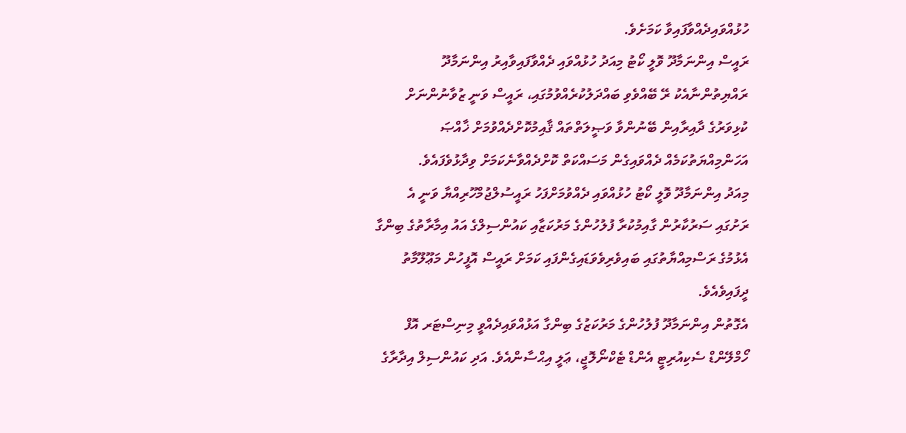ހުޅުއްވައިދެއްވާފައިވާ ކަމަށެވެ.
ރައީސް އިންނަމާދޫ ވޮލީ ކޯޓު މިއަދު ހުޅުއްވައި ދެއްވާފައިވާއިރު އިންނަމާދޫ ރައްޔިތުންނާއެކު ރޭ ބޭއްވެވި ބައްދަލުކުރެއްވުމުގައި، ރައީސް ވަނީ ޒުވާނުންނަށް ކުޅިވަރުގެ ދާއިރާއިން ބޭނުންވާ ވަޞީލަތްތައް ޤާއިމުކޮށްދެއްވުމަށް ޚާއްޞަ އަހަންމިއްޔަތުކަމެއް ދެއްވައިގެން މަސައްކަތް ކޮށްދެއްވާނެކަމަށް ވިދާޅުވެފައެވެ.
މިއަދު އިންނަމާދޫ ވޮލީ ކޯޓު ހުޅުއްވައި ދެއްވުމަށްފަހު ރައީސުލްޖުމްހޫރިއްޔާ ވަނީ އެ ރަށުގައި ސަރުކާރުން ގާއިމުކުރާ ފުލުހުންގެ މަރުކަޒާއި ކައުންސިލްގެ އައު އިމާރާތުގެ ބިންގާ އެޅުމުގެ ރަސްމިއްޔާތުގައި ބައިވެރިވެވަޑައިގެންފައި ކަމަށް ރައީސް އޮފީހުން މަޢޫލޫމާތު ދީފައިވެއެވެ.
އެގޮތުން އިންނަމާދޫ ފުލުހުންގެ މަރުކަޒުގެ ބިންގާ އަޅުއްވައިދެއްވީ މިނިސްޓަރ އޮފް ހޯމްލޭންޑް ސެކިއުރިޓީ އެންޑް ޓެކްނޯލޮޖީ، ޢަލީ އިޙްސާންއެވެ. އަދި ކައުންސިލް އިދާރާގެ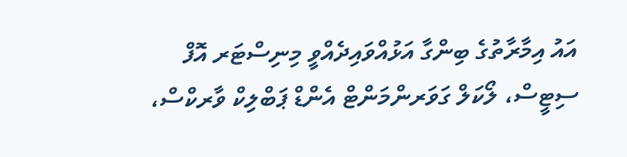އައު އިމާރާތުގެ ބިންގާ އަޅުއްވައިދެއްވީ މިނިސްޓަރ އޮފް ސިޓީސް، ލޯކަލް ގަވަރންމަންޓް އެންޑް ޕަބްލިކް ވާރކްސް،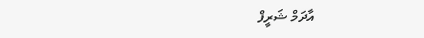އާދަމް ޝަރީފް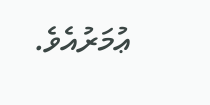ޢުމަރުއެވެ.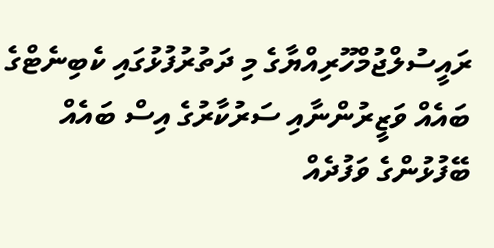ރައީސުލްޖުމްހޫރިއްޔާގެ މި ދަތުރުފުޅުގައި ކެބިނެޓްގެ ބައެއް ވަޒީރުންނާއި ސަރުކާރުގެ އިސް ބައެއް ބޭފުޅުންގެ ވަފުދެއް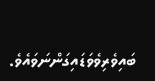ބައިވެރިވެވަޑައިގަންނަވައެވެ.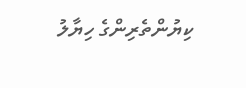ކިޔުންތެރިންގެ ހިޔާލު